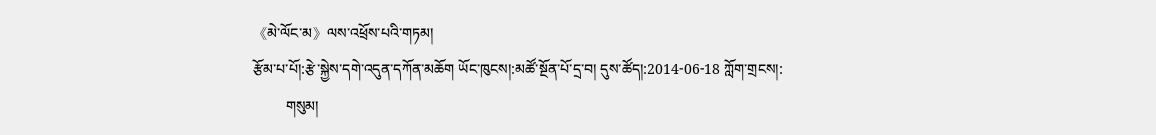《མེ་ལོང་མ》ལས་འཕྲོས་པའི་གཏམ།
རྩོམ་པ་པོ།:རྩེ་སྐྱེས་དགེ་འདུན་དཀོན་མཆོག ཡོང་ཁུངས།:མཚོ་སྔོན་པོ་དྲ་བ། དུས་ཚོད།:2014-06-18 ཀློག་གྲངས།:
         གསུམ།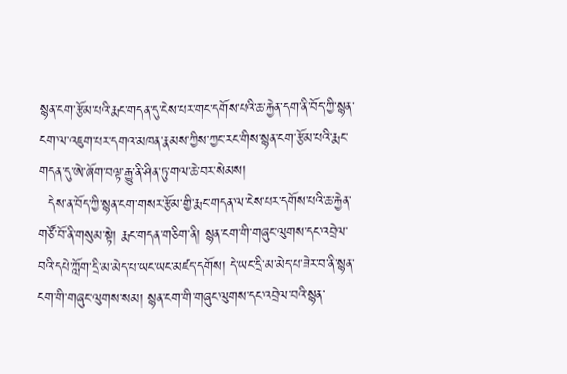སྙན་ངག་རྩོམ་པའི་རྨང་གདན་དུ་ངེས་པར་གང་དགོས་པའི་ཆ་རྐྱེན་དག་ནི་བོད་ཀྱི་སྙན་ངག་ལ་འཇུག་པར་དགའ་མཁན་རྣམས་ཀྱིས་ཀྱང་རང་གིས་སྙན་ངག་རྩོམ་པའི་རྨང་གདན་དུ་ཨེ་ཞོག་བལྟ་རྒྱུ་ནི་ཤིན་ཏུ་གལ་ཆེ་བར་སེམས།
  དེས་ན་བོད་ཀྱི་སྙན་ངག་གསར་རྩོམ་གྱི་རྨང་གདན་ལ་ངེས་པར་དགོས་པའི་ཆ་རྐྱེན་གཙོ་བོ་ནི་གསུམ་སྟེ། རྨང་གདན་གཅིག་ནི། སྙན་ངག་གི་གཞུང་ལུགས་དང་འབྲེལ་བའི་དཔེ་ཀློག་དྲི་མ་མེད་པ་ཡང་ཡང་མཛད་དགོས། དེ་ཡང་དྲི་མ་མེད་པ་ཟེར་བ་ནི་སྙན་ངག་གི་གཞུང་ལུགས་སམ། སྙན་ངག་གི་གཞུང་ལུགས་དང་འབྲེལ་བའི་སྙན་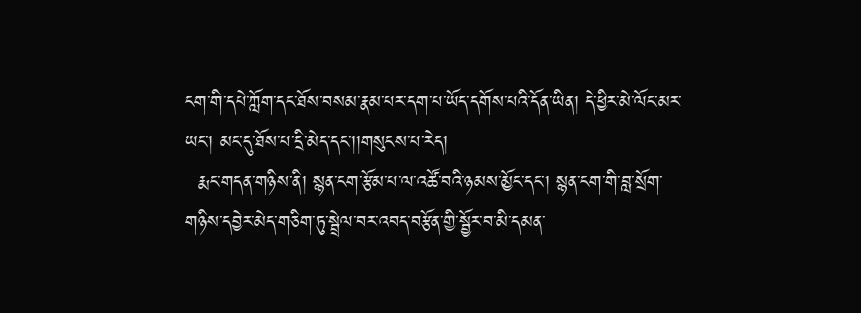ངག་གི་དཔེ་ཀློག་དང་ཐོས་བསམ་རྣམ་པར་དག་པ་ཡོད་དགོས་པའི་དོན་ཡིན། དེ་ཕྱིར་མེ་ལོང་མར་ཡང་། མང་དུ་ཐོས་པ་དྲི་མེད་དང་།།གསུངས་པ་རེད།
  རྨང་གདན་གཉིས་ནི། སྙན་ངག་རྩོམ་པ་ལ་འཚོ་བའི་ཉམས་མྱོང་དང་། སྙན་ངག་གི་བླ་སྲོག་གཉིས་དབྱེར་མེད་གཅིག་ཏུ་སྦྲེལ་བར་འབད་བརྩོན་གྱི་སྦྱོར་བ་མི་དམན་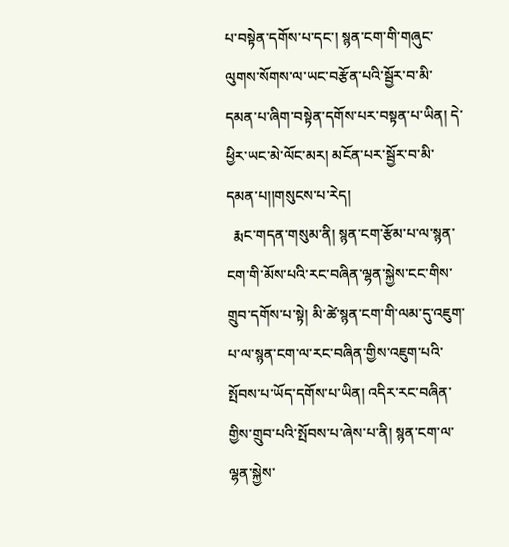པ་བསྟེན་དགོས་པ་དང་། སྙན་ངག་གི་གཞུང་ལུགས་སོགས་ལ་ཡང་བརྩོན་པའི་སྦྱོར་བ་མི་དམན་པ་ཞིག་བསྟེན་དགོས་པར་བསྟན་པ་ཡིན། དེ་ཕྱིར་ཡང་མེ་ལོང་མར། མངོན་པར་སྦྱོར་བ་མི་དམན་པ།།གསུངས་པ་རེད།
  རྨང་གདན་གསུམ་ནི། སྙན་ངག་རྩོམ་པ་ལ་སྙན་ངག་གི་མོས་པའི་རང་བཞིན་ལྷན་སྐྱེས་ངང་གིས་གྲུབ་དགོས་པ་སྟེ། མི་ཚེ་སྙན་ངག་གི་ལམ་དུ་འཇུག་པ་ལ་སྙན་ངག་ལ་རང་བཞིན་གྱིས་འཇུག་པའི་སྤོབས་པ་ཡོད་དགོས་པ་ཡིན། འདིར་རང་བཞིན་གྱིས་གྲུབ་པའི་སྤོབས་པ་ཞེས་པ་ནི། སྙན་ངག་ལ་ལྷན་སྐྱེས་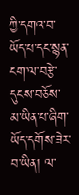ཀྱི་དགའ་བ་ཡོད་པ་དང་སྙན་ངག་ལ་བརྩེ་དུངས་བཅོས་མ་ཡིན་པ་ཞིག་ཡོད་དགོས་ཟེར་བ་ཡིན། ལ་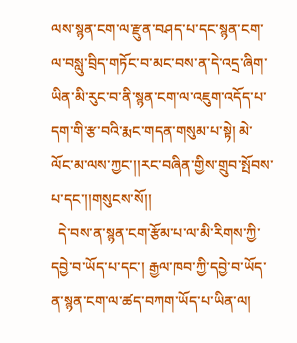ལས་སྙན་ངག་ལ་རྫུན་བཤད་པ་དང་སྙན་ངག་ལ་བསླུ་བྲིད་གཏོང་བ་མང་བས་ན་དེ་འདྲ་ཞིག་ཡིན་མི་རུང་བ་ནི་སྙན་ངག་ལ་འཇུག་འདོད་པ་དག་གི་རྩ་བའི་རྨང་གདན་གསུམ་པ་སྟེ། མེ་ལོང་མ་ལས་ཀྱང་།།རང་བཞིན་གྱིས་གྲུབ་སྤོབས་པ་དང་།།གསུངས་སོ།།
  དེ་བས་ན་སྙན་ངག་རྩོམ་པ་ལ་མི་རིགས་ཀྱི་དབྱེ་བ་ཡོད་པ་དང་། རྒྱལ་ཁབ་ཀྱི་དབྱེ་བ་ཡོད་ན་སྙན་ངག་ལ་ཚད་བཀག་ཡོད་པ་ཡིན་ལ།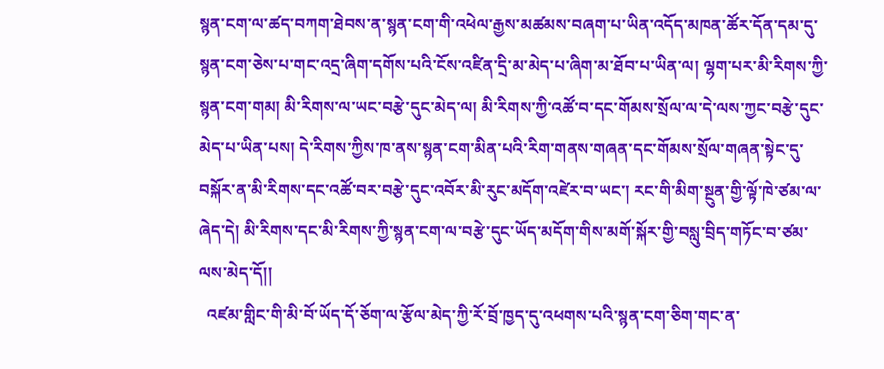སྙན་ངག་ལ་ཚད་བཀག་ཐེབས་ན་སྙན་ངག་གི་འཕེལ་རྒྱས་མཚམས་བཞག་པ་ཡིན་འདོད་མཁན་ཚོར་དོན་དམ་དུ་སྙན་ངག་ཅེས་པ་གང་འདྲ་ཞིག་དགོས་པའི་ངོས་འཛིན་དྲི་མ་མེད་པ་ཞིག་མ་ཐོབ་པ་ཡིན་ལ། ལྷག་པར་མི་རིགས་ཀྱི་སྙན་ངག་གམ། མི་རིགས་ལ་ཡང་བརྩེ་དུང་མེད་ལ། མི་རིགས་ཀྱི་འཚོ་བ་དང་གོམས་སྲོལ་ལ་དེ་ལས་ཀྱང་བརྩེ་དུང་མེད་པ་ཡིན་པས། དེ་རིགས་ཀྱིས་ཁ་ནས་སྙན་ངག་མིན་པའི་རིག་གནས་གཞན་དང་གོམས་སྲོལ་གཞན་སྟེང་དུ་བསྐོར་ན་མི་རིགས་དང་འཚོ་བར་བརྩེ་དུང་འབོར་མི་རུང་མདོག་འཛེར་བ་ཡང་། རང་གི་མིག་སྔུན་གྱི་ལྟོ་ཁེ་ཙམ་ལ་ཞེད་དེ། མི་རིགས་དང་མི་རིགས་ཀྱི་སྙན་ངག་ལ་བརྩེ་དུང་ཡོད་མདོག་གིས་མགོ་སྐོར་གྱི་བསླུ་བྲིད་གཏོང་བ་ཙམ་ལས་མེད་དོ།།
  འཛམ་གླིང་གི་མི་བོ་ཡོད་དོ་ཅོག་ལ་རྩོལ་མེད་ཀྱི་རོ་བྲོ་ཁྱད་དུ་འཕགས་པའི་སྙན་ངག་ཅིག་གང་ན་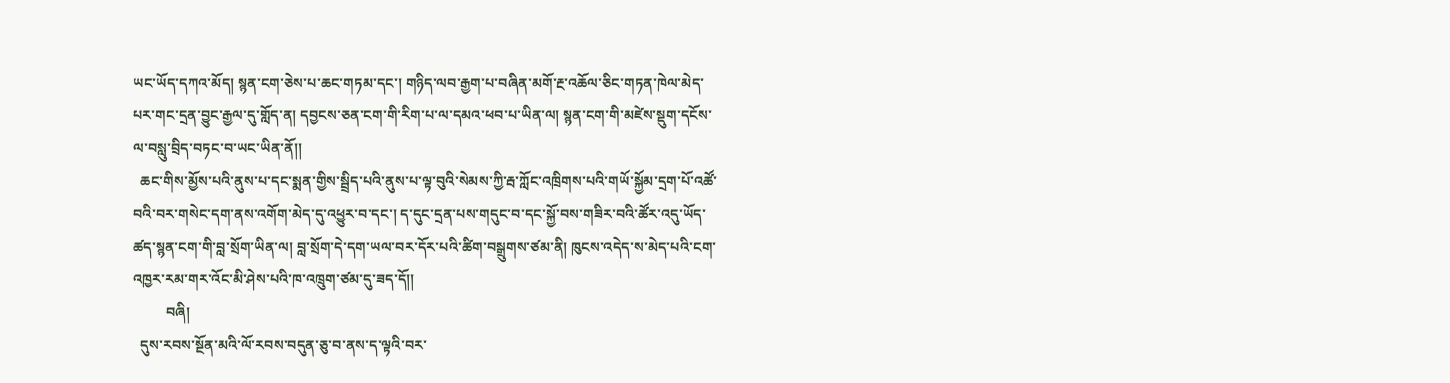ཡང་ཡོད་དཀའ་མོད། སྙན་ངག་ཅེས་པ་ཆང་གཏམ་དང་། གཉིད་ལབ་རྒྱག་པ་བཞིན་མགོ་རྔ་འཆོལ་ཅིང་གཏན་ཁེལ་མེད་པར་གང་དྲན་བྱུང་རྒྱལ་དུ་གློད་ན། དབྱངས་ཅན་ངག་གི་རིག་པ་ལ་དམའ་ཕབ་པ་ཡིན་ལ། སྙན་ངག་གི་མཛེས་སྡུག་དངོས་ལ་བསླུ་བྲིད་བཏང་བ་ཡང་ཡིན་ནོ།།
  ཆང་གིས་མྱོས་པའི་ནུས་པ་དང་སྨན་གྱིས་སྦྲིད་པའི་ནུས་པ་ལྟ་བུའི་སེམས་ཀྱི་རྦ་ཀློང་འཁྲིགས་པའི་གཡོ་སྐྱོམ་དྲག་པོ་འཚོ་བའི་བར་གསེང་དག་ནས་འགོག་མེད་དུ་འཕྱུར་བ་དང་། ད་དུང་དྲན་པས་གདུང་བ་དང་སྐྱོ་བས་གཟིར་བའི་ཚོར་འདུ་ཡོད་ཚད་སྙན་ངག་གི་བླ་སྲོག་ཡིན་ལ། བླ་སྲོག་དེ་དག་ཡལ་བར་དོར་པའི་ཚིག་བསྒྲུགས་ཙམ་ནི། ཁུངས་འདེད་ས་མེད་པའི་ངག་འཁྱར་རམ་གར་འོང་མི་ཤེས་པའི་ཁ་འཁྲུག་ཙམ་དུ་ཟད་དོ།།
         བཞི།
  དུས་རབས་སྔོན་མའི་ལོ་རབས་བདུན་ཅུ་བ་ནས་ད་ལྟའི་བར་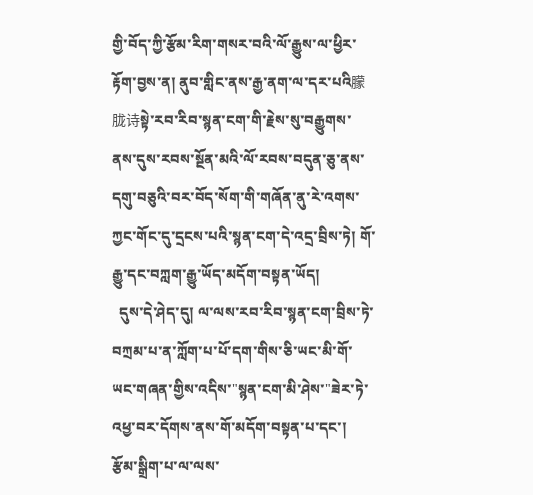གྱི་བོད་ཀྱི་རྩོམ་རིག་གསར་བའི་ལོ་རྒྱུས་ལ་ཕྱིར་རྟོག་བྱས་ན། ནུབ་གླིང་ནས་རྒྱ་ནག་ལ་དར་པའི朦胧诗སྟེ་རབ་རིབ་སྙན་ངག་གི་རྗེས་སུ་བརྒྱུགས་ནས་དུས་རབས་སྔོན་མའི་ལོ་རབས་བདུན་ཅུ་ནས་དགུ་བཅུའི་བར་བོད་སོག་གི་གཞོན་ནུ་རེ་འགས་ཀྱང་གོང་དུ་དྲངས་པའི་སྙན་ངག་དེ་འདྲ་བྲིས་ཏེ། གོ་རྒྱུ་དང་བཀླག་རྒྱུ་ཡོད་མདོག་བསྟན་ཡོད།
  དུས་དེ་ཤེད་དུ། ལ་ལས་རབ་རིབ་སྙན་ངག་བྲིས་ཏེ་བཀྲམ་པ་ན་ཀློག་པ་པོ་དག་གིས་ཅི་ཡང་མི་གོ་ཡང་གཞན་གྱིས་འདིས་"སྙན་ངག་མི་ཤེས་"ཟེར་ཏེ་འཕྱ་བར་དོགས་ནས་གོ་མདོག་བསྟན་པ་དང་། རྩོམ་སྒྲིག་པ་ལ་ལས་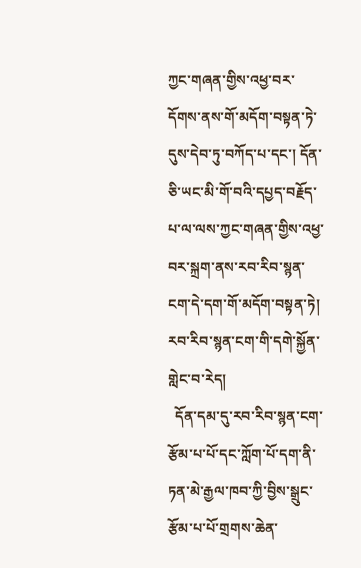ཀྱང་གཞན་གྱིས་འཕྱ་བར་དོགས་ནས་གོ་མདོག་བསྟན་ཏེ་དུས་དེབ་ཏུ་བཀོད་པ་དང་། དོན་ཅི་ཡང་མི་གོ་བའི་དཔྱད་བརྗོད་པ་ལ་ལས་ཀྱང་གཞན་གྱིས་འཕྱ་བར་སྐྲག་ནས་རབ་རིབ་སྙན་ངག་དེ་དག་གོ་མདོག་བསྟན་ཏེ། རབ་རིབ་སྙན་ངག་གི་དགེ་སྐྱོན་གླེང་བ་རེད།
  དོན་དམ་དུ་རབ་རིབ་སྙན་ངག་རྩོམ་པ་པོ་དང་ཀློག་པོ་དག་ནི་ཏན་མེ་རྒྱལ་ཁབ་ཀྱི་བྱིས་སྒྲུང་རྩོམ་པ་པོ་གྲགས་ཆེན་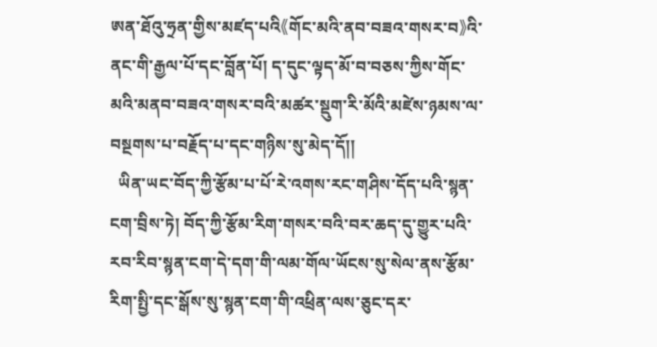ཨན་ཐོའུ་ཧྲན་གྱིས་མཛད་པའི《གོང་མའི་ནབ་བཟའ་གསར་བ》འི་ནང་གི་རྒྱལ་པོ་དང་བློན་པོ། ད་དུང་ལྟད་མོ་བ་བཅས་ཀྱིས་གོང་མའི་མནབ་བཟའ་གསར་བའི་མཚར་སྡུག་རི་མོའི་མཛེས་ཉམས་ལ་བསྔགས་པ་བརྗོད་པ་དང་གཉིས་སུ་མེད་དོ།།
  ཡིན་ཡང་བོད་ཀྱི་རྩོམ་པ་པོ་རེ་འགས་རང་གཤིས་དོད་པའི་སྙན་ངག་བྲིས་ཏེ། བོད་ཀྱི་རྩོམ་རིག་གསར་བའི་བར་ཆད་དུ་གྱུར་པའི་རབ་རིབ་སྙན་ངག་དེ་དག་གི་ལམ་གོལ་ཡོངས་སུ་སེལ་ནས་རྩོམ་རིག་སྤྱི་དང་སྒོས་སུ་སྙན་ངག་གི་འཕྲིན་ལས་ཅུང་དར་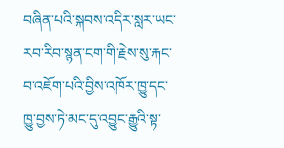བཞིན་པའི་སྐབས་འདིར་སླར་ཡང་རབ་རིབ་སྙན་ངག་གི་རྗེས་སུ་རྐང་བ་འཇོག་པའི་བྱིས་འཁོར་ཁྱུ་དང་ཁྱུ་བྱས་ཏེ་མང་དུ་འབྱུང་རྒྱུའི་སྟ་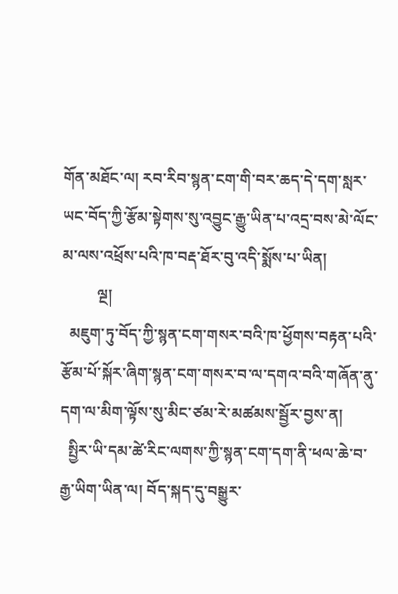གོན་མཐོང་ལ། རབ་རིབ་སྙན་ངག་གི་བར་ཆད་དེ་དག་སླར་ཡང་བོད་ཀྱི་རྩོམ་སྟེགས་སུ་འབྱུང་རྒྱུ་ཡིན་པ་འདྲ་བས་མེ་ལོང་མ་ལས་འཕྲོས་པའི་ཁ་བརྡ་ཐོར་བུ་འདི་སྨོས་པ་ཡིན།
         ལྔ།
  མཇུག་ཏུ་བོད་ཀྱི་སྙན་ངག་གསར་བའི་ཁ་ཕྱོགས་བརྟན་པའི་རྩོམ་པོ་སྐོར་ཞིག་སྙན་ངག་གསར་བ་ལ་དགའ་བའི་གཞོན་ནུ་དག་ལ་མིག་ལྟོས་སུ་མིང་ཙམ་རེ་མཚམས་སྦྱོར་བྱས་ན།
  སྤྱིར་ཡི་དམ་ཚེ་རིང་ལགས་ཀྱི་སྙན་ངག་དག་ནི་ཕལ་ཆེ་བ་རྒྱ་ཡིག་ཡིན་ལ། བོད་སྐད་དུ་བསྒྱུར་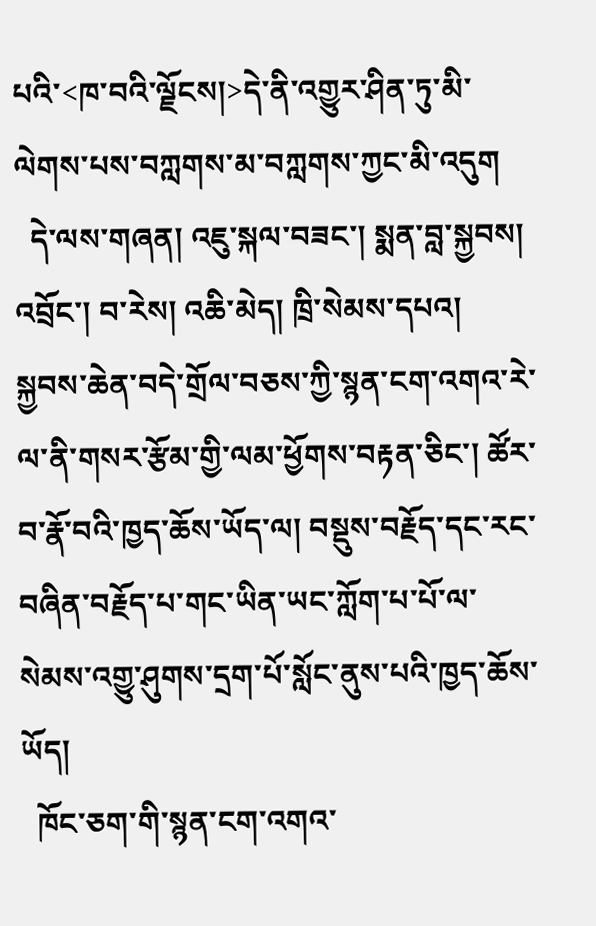པའི་<ཁ་བའི་ལྗོངས།>དེ་ནི་འགྱུར་ཤིན་ཏུ་མི་ལེགས་པས་བཀླགས་མ་བཀླགས་ཀྱང་མི་འདུག
  དེ་ལས་གཞན། འཇུ་སྐལ་བཟང་། སྨན་བླ་སྐྱབས། འབྲོང་། བ་རེས། འཆི་མེད། ཁྲི་སེམས་དཔའ། སྐྱབས་ཆེན་བདེ་གྲོལ་བཅས་ཀྱི་སྙན་ངག་འགའ་རེ་ལ་ནི་གསར་རྩོམ་གྱི་ལམ་ཕྱོགས་བརྟན་ཅིང་། ཚོར་བ་རྣོ་བའི་ཁྱད་ཆོས་ཡོད་ལ། བསྡུས་བརྗོད་དང་རང་བཞིན་བརྗོད་པ་གང་ཡིན་ཡང་ཀློག་པ་པོ་ལ་སེམས་འགྱུ་ཤུགས་དྲག་པོ་སློང་ནུས་པའི་ཁྱད་ཆོས་ཡོད།
  ཁོང་ཅག་གི་སྙན་ངག་འགའ་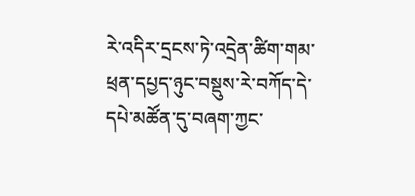རེ་འདིར་དྲངས་ཏེ་འདྲེན་ཚིག་གམ་ཕྲན་དཔྱད་ཉུང་བསྡུས་རེ་བཀོད་དེ་དཔེ་མཚོན་དུ་བཞག་ཀྱང་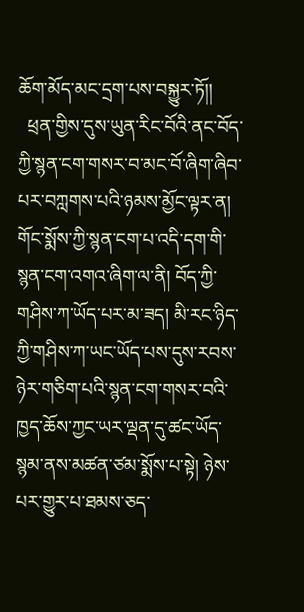ཆོག་མོད་མང་དྲག་པས་བསྐྱུར་ཏོ།།
  ཕྲན་གྱིས་དུས་ཡུན་རིང་བོའི་ནང་བོད་ཀྱི་སྙན་ངག་གསར་བ་མང་བོ་ཞིག་ཞིབ་པར་བཀླགས་པའི་ཉམས་མྱོང་ལྟར་ན། གོང་སྨོས་ཀྱི་སྙན་ངག་པ་འདི་དག་གི་སྙན་ངག་འགའ་ཞིག་ལ་ནི། བོད་ཀྱི་གཤིས་ཀ་ཡོད་པར་མ་ཟད། མི་རང་ཉིད་ཀྱི་གཤིས་ཀ་ཡང་ཡོད་པས་དུས་རབས་ཉེར་གཅིག་པའི་སྙན་ངག་གསར་བའི་ཁྱད་ཆོས་ཀྱང་ཡར་ལྡན་དུ་ཚང་ཡོད་སྙམ་ནས་མཚན་ཙམ་སྨོས་པ་སྟེ། ཉེས་པར་གྱུར་པ་ཐམས་ཅད་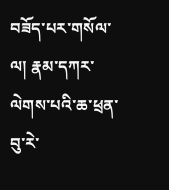བཟོད་པར་གསོལ་ལ། རྣམ་དཀར་ལེགས་པའི་ཆ་ཕྲན་བུ་རེ་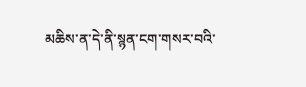མཆིས་ན་དེ་ནི་སྙན་ངག་གསར་བའི་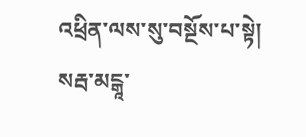འཕྲིན་ལས་སུ་བསྔོས་པ་སྟེ། སརྦ་མངྒཱ་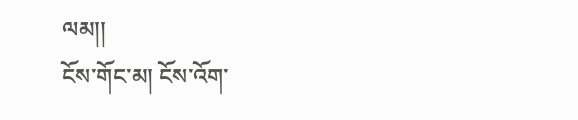ལམ།།
ངོས་གོང་མ། ངོས་འོག་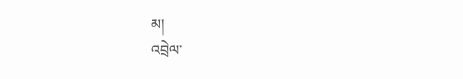མ།
འབྲེལ་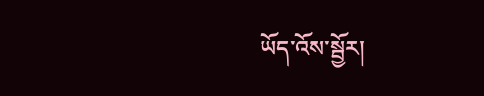ཡོད་འོས་སྦྱོར།